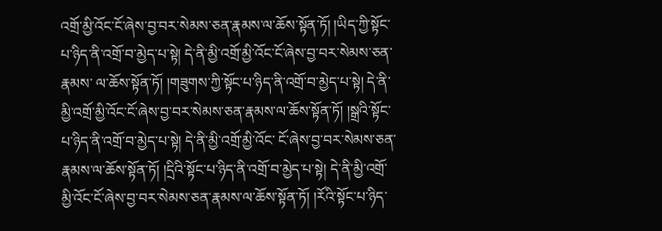འགྲོ་མྱི་འོང་ངོ་ཞེས་བྱ་བར་སེམས་ཅན་རྣམས་ལ་ཆོས་སྟོན་ཏོ། །ཡིད་ཀྱི་སྟོང་པ་ཉིད་ནི་འགྲོ་བ་མྱེད་པ་སྟེ། དེ་ནི་མྱི་འགྲོ་མྱི་འོང་ངོ་ཞེས་བྱ་བར་སེམས་ཅན་རྣམས་ ལ་ཆོས་སྟོན་ཏོ། །གཟུགས་ཀྱི་སྟོང་པ་ཉིད་ནི་འགྲོ་བ་མྱེད་པ་སྟེ། དེ་ནི་མྱི་འགྲོ་མྱི་འོང་ངོ་ཞེས་བྱ་བར་སེམས་ཅན་རྣམས་ལ་ཆོས་སྟོན་ཏོ། །སྒྲའི་སྟོང་པ་ཉིད་ནི་འགྲོ་བ་མྱེད་པ་སྟེ། དེ་ནི་མྱི་འགྲོ་མྱི་འོང་ ངོ་ཞེས་བྱ་བར་སེམས་ཅན་རྣམས་ལ་ཆོས་སྟོན་ཏོ། །དྲིའི་སྟོང་པ་ཉིད་ནི་འགྲོ་བ་མྱེད་པ་སྟེ། དེ་ནི་མྱི་འགྲོ་མྱི་འོང་ངོ་ཞེས་བྱ་བར་སེམས་ཅན་རྣམས་ལ་ཆོས་སྟོན་ཏོ། །རོའི་སྟོང་པ་ཉིད་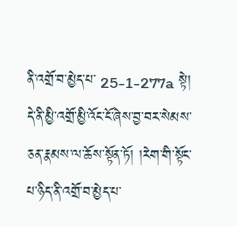ནི་འགྲོ་བ་མྱེད་པ་ 25-1-277a སྟེ། དེ་ནི་མྱི་འགྲོ་མྱི་འོང་ངོ་ཞེས་བྱ་བར་སེམས་ཅན་རྣམས་ལ་ཆོས་སྟོན་ཏོ། །རེག་གི་སྟོང་པ་ཉིད་ནི་འགྲོ་བ་མྱེད་པ་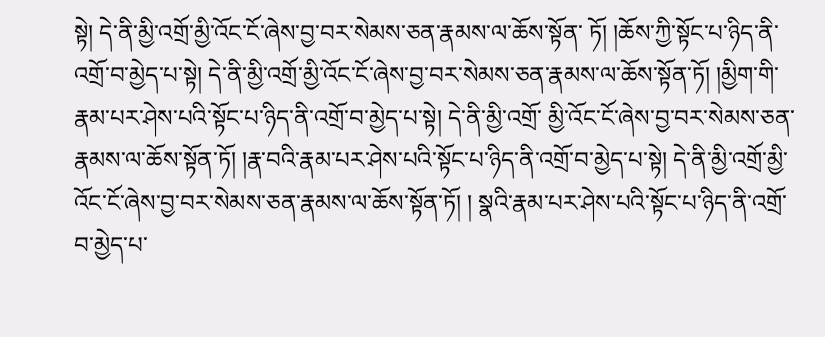སྟེ། དེ་ནི་མྱི་འགྲོ་མྱི་འོང་ངོ་ཞེས་བྱ་བར་སེམས་ཅན་རྣམས་ལ་ཆོས་སྟོན་ ཏོ། །ཆོས་ཀྱི་སྟོང་པ་ཉིད་ནི་འགྲོ་བ་མྱེད་པ་སྟེ། དེ་ནི་མྱི་འགྲོ་མྱི་འོང་ངོ་ཞེས་བྱ་བར་སེམས་ཅན་རྣམས་ལ་ཆོས་སྟོན་ཏོ། །མྱིག་གི་རྣམ་པར་ཤེས་པའི་སྟོང་པ་ཉིད་ནི་འགྲོ་བ་མྱེད་པ་སྟེ། དེ་ནི་མྱི་འགྲོ་ མྱི་འོང་ངོ་ཞེས་བྱ་བར་སེམས་ཅན་རྣམས་ལ་ཆོས་སྟོན་ཏོ། །རྣ་བའི་རྣམ་པར་ཤེས་པའི་སྟོང་པ་ཉིད་ནི་འགྲོ་བ་མྱེད་པ་སྟེ། དེ་ནི་མྱི་འགྲོ་མྱི་འོང་ངོ་ཞེས་བྱ་བར་སེམས་ཅན་རྣམས་ལ་ཆོས་སྟོན་ཏོ། ། སྣའི་རྣམ་པར་ཤེས་པའི་སྟོང་པ་ཉིད་ནི་འགྲོ་བ་མྱེད་པ་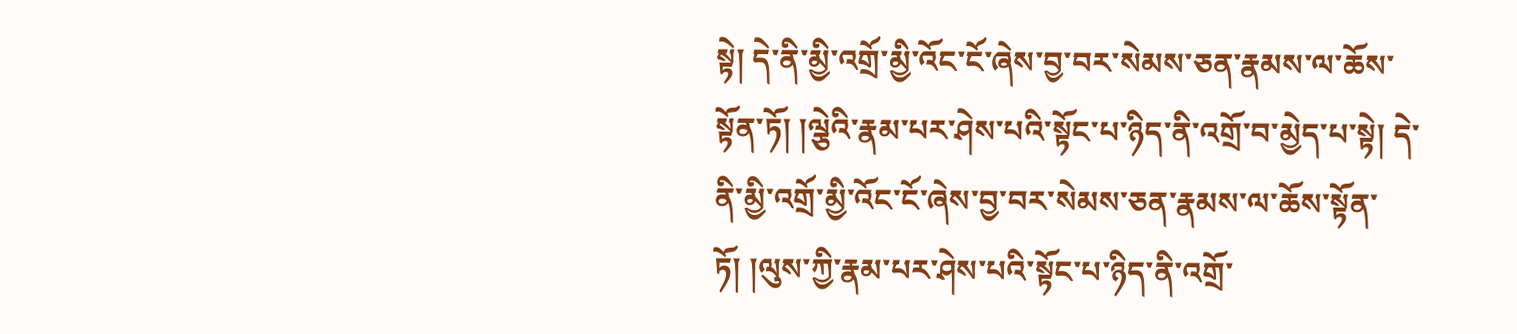སྟེ། དེ་ནི་མྱི་འགྲོ་མྱི་འོང་ངོ་ཞེས་བྱ་བར་སེམས་ཅན་རྣམས་ལ་ཆོས་སྟོན་ཏོ། །ལྕེའི་རྣམ་པར་ཤེས་པའི་སྟོང་པ་ཉིད་ནི་འགྲོ་བ་མྱེད་པ་སྟེ། དེ་ནི་མྱི་འགྲོ་མྱི་འོང་ངོ་ཞེས་བྱ་བར་སེམས་ཅན་རྣམས་ལ་ཆོས་སྟོན་ཏོ། །ལུས་ཀྱི་རྣམ་པར་ཤེས་པའི་སྟོང་པ་ཉིད་ནི་འགྲོ་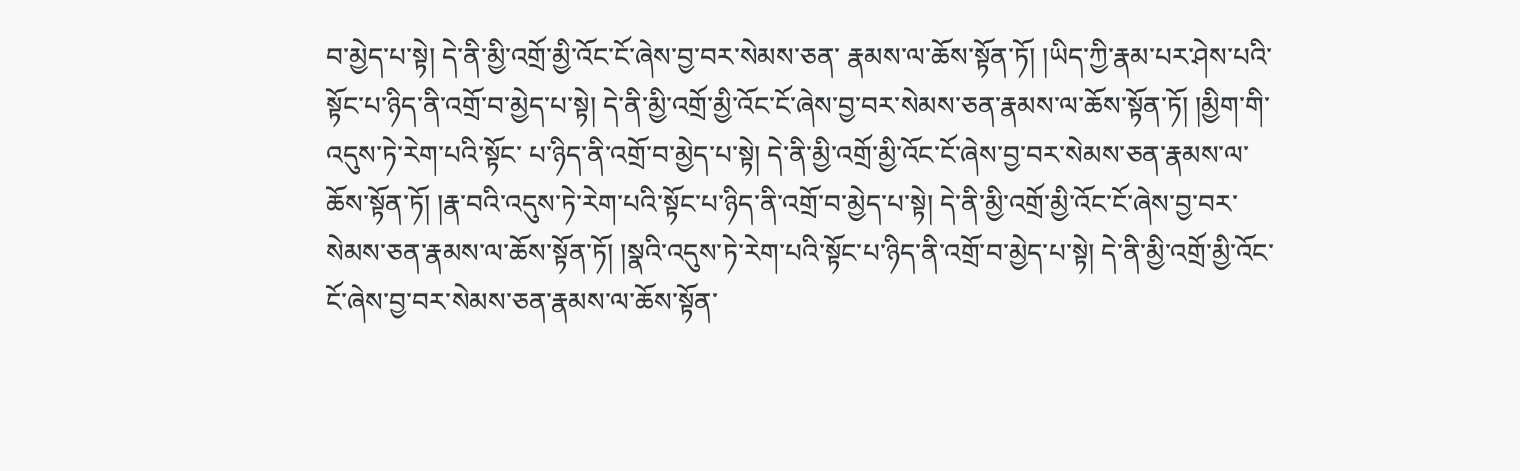བ་མྱེད་པ་སྟེ། དེ་ནི་མྱི་འགྲོ་མྱི་འོང་ངོ་ཞེས་བྱ་བར་སེམས་ཅན་ རྣམས་ལ་ཆོས་སྟོན་ཏོ། །ཡིད་ཀྱི་རྣམ་པར་ཤེས་པའི་སྟོང་པ་ཉིད་ནི་འགྲོ་བ་མྱེད་པ་སྟེ། དེ་ནི་མྱི་འགྲོ་མྱི་འོང་ངོ་ཞེས་བྱ་བར་སེམས་ཅན་རྣམས་ལ་ཆོས་སྟོན་ཏོ། །མྱིག་གི་འདུས་ཏེ་རེག་པའི་སྟོང་ པ་ཉིད་ནི་འགྲོ་བ་མྱེད་པ་སྟེ། དེ་ནི་མྱི་འགྲོ་མྱི་འོང་ངོ་ཞེས་བྱ་བར་སེམས་ཅན་རྣམས་ལ་ཆོས་སྟོན་ཏོ། །རྣ་བའི་འདུས་ཏེ་རེག་པའི་སྟོང་པ་ཉིད་ནི་འགྲོ་བ་མྱེད་པ་སྟེ། དེ་ནི་མྱི་འགྲོ་མྱི་འོང་ངོ་ཞེས་བྱ་བར་ སེམས་ཅན་རྣམས་ལ་ཆོས་སྟོན་ཏོ། །སྣའི་འདུས་ཏེ་རེག་པའི་སྟོང་པ་ཉིད་ནི་འགྲོ་བ་མྱེད་པ་སྟེ། དེ་ནི་མྱི་འགྲོ་མྱི་འོང་ངོ་ཞེས་བྱ་བར་སེམས་ཅན་རྣམས་ལ་ཆོས་སྟོན་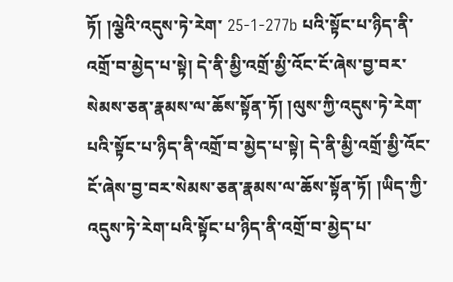ཏོ། །ལྕེའི་འདུས་ཏེ་རེག་ 25-1-277b པའི་སྟོང་པ་ཉིད་ནི་འགྲོ་བ་མྱེད་པ་སྟེ། དེ་ནི་མྱི་འགྲོ་མྱི་འོང་ངོ་ཞེས་བྱ་བར་སེམས་ཅན་རྣམས་ལ་ཆོས་སྟོན་ཏོ། །ལུས་ཀྱི་འདུས་ཏེ་རེག་པའི་སྟོང་པ་ཉིད་ནི་འགྲོ་བ་མྱེད་པ་སྟེ། དེ་ནི་མྱི་འགྲོ་མྱི་འོང་ ངོ་ཞེས་བྱ་བར་སེམས་ཅན་རྣམས་ལ་ཆོས་སྟོན་ཏོ། །ཡིད་ཀྱི་འདུས་ཏེ་རེག་པའི་སྟོང་པ་ཉིད་ནི་འགྲོ་བ་མྱེད་པ་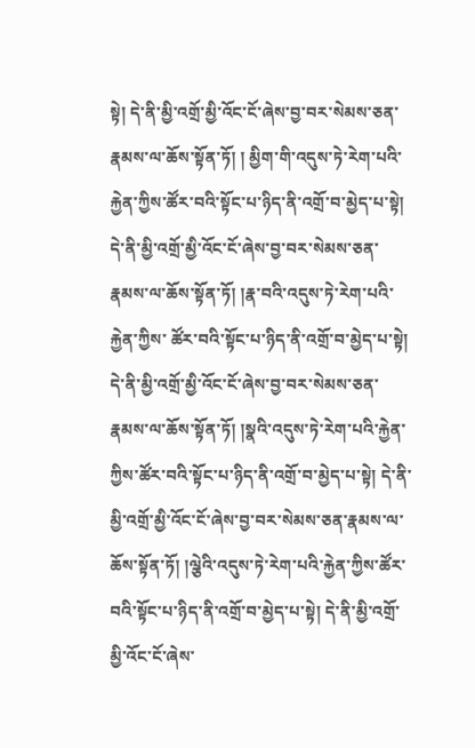སྟེ། དེ་ནི་མྱི་འགྲོ་མྱི་འོང་ངོ་ཞེས་བྱ་བར་སེམས་ཅན་རྣམས་ལ་ཆོས་སྟོན་ཏོ། ། མྱིག་གི་འདུས་ཏེ་རེག་པའི་རྐྱེན་ཀྱིས་ཚོར་བའི་སྟོང་པ་ཉིད་ནི་འགྲོ་བ་མྱེད་པ་སྟེ། དེ་ནི་མྱི་འགྲོ་མྱི་འོང་ངོ་ཞེས་བྱ་བར་སེམས་ཅན་རྣམས་ལ་ཆོས་སྟོན་ཏོ། །རྣ་བའི་འདུས་ཏེ་རེག་པའི་རྐྱེན་ཀྱིས་ ཚོར་བའི་སྟོང་པ་ཉིད་ནི་འགྲོ་བ་མྱེད་པ་སྟེ། དེ་ནི་མྱི་འགྲོ་མྱི་འོང་ངོ་ཞེས་བྱ་བར་སེམས་ཅན་རྣམས་ལ་ཆོས་སྟོན་ཏོ། །སྣའི་འདུས་ཏེ་རེག་པའི་རྐྱེན་ཀྱིས་ཚོར་བའི་སྟོང་པ་ཉིད་ནི་འགྲོ་བ་མྱེད་པ་སྟེ། དེ་ནི་མྱི་འགྲོ་མྱི་འོང་ངོ་ཞེས་བྱ་བར་སེམས་ཅན་རྣམས་ལ་ཆོས་སྟོན་ཏོ། །ལྕེའི་འདུས་ཏེ་རེག་པའི་རྐྱེན་ཀྱིས་ཚོར་བའི་སྟོང་པ་ཉིད་ནི་འགྲོ་བ་མྱེད་པ་སྟེ། དེ་ནི་མྱི་འགྲོ་མྱི་འོང་ངོ་ཞེས་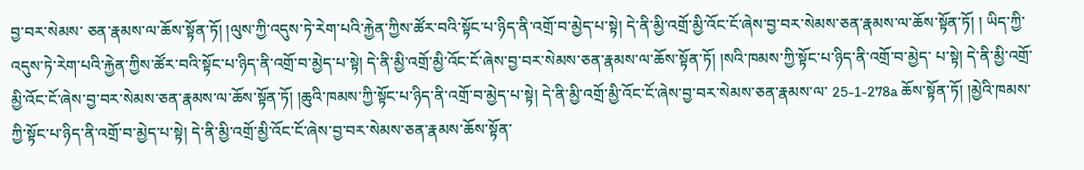བྱ་བར་སེམས་ ཅན་རྣམས་ལ་ཆོས་སྟོན་ཏོ། །ལུས་ཀྱི་འདུས་ཏེ་རེག་པའི་རྐྱེན་ཀྱིས་ཚོར་བའི་སྟོང་པ་ཉིད་ནི་འགྲོ་བ་མྱེད་པ་སྟེ། དེ་ནི་མྱི་འགྲོ་མྱི་འོང་ངོ་ཞེས་བྱ་བར་སེམས་ཅན་རྣམས་ལ་ཆོས་སྟོན་ཏོ། ། ཡིད་ཀྱི་འདུས་ཏེ་རེག་པའི་རྐྱེན་ཀྱིས་ཚོར་བའི་སྟོང་པ་ཉིད་ནི་འགྲོ་བ་མྱེད་པ་སྟེ། དེ་ནི་མྱི་འགྲོ་མྱི་འོང་ངོ་ཞེས་བྱ་བར་སེམས་ཅན་རྣམས་ལ་ཆོས་སྟོན་ཏོ། །སའི་ཁམས་ཀྱི་སྟོང་པ་ཉིད་ནི་འགྲོ་བ་མྱེད་ པ་སྟེ། དེ་ནི་མྱི་འགྲོ་མྱི་འོང་ངོ་ཞེས་བྱ་བར་སེམས་ཅན་རྣམས་ལ་ཆོས་སྟོན་ཏོ། །ཆུའི་ཁམས་ཀྱི་སྟོང་པ་ཉིད་ནི་འགྲོ་བ་མྱེད་པ་སྟེ། དེ་ནི་མྱི་འགྲོ་མྱི་འོང་ངོ་ཞེས་བྱ་བར་སེམས་ཅན་རྣམས་ལ་ 25-1-278a ཆོས་སྟོན་ཏོ། །མྱེའི་ཁམས་ཀྱི་སྟོང་པ་ཉིད་ནི་འགྲོ་བ་མྱེད་པ་སྟེ། དེ་ནི་མྱི་འགྲོ་མྱི་འོང་ངོ་ཞེས་བྱ་བར་སེམས་ཅན་རྣམས་ཆོས་སྟོན་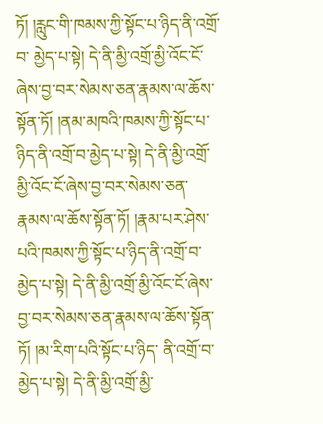ཏོ། །རླུང་གི་ཁམས་ཀྱི་སྟོང་པ་ཉིད་ནི་འགྲོ་བ་ མྱེད་པ་སྟེ། དེ་ནི་མྱི་འགྲོ་མྱི་འོང་ངོ་ཞེས་བྱ་བར་སེམས་ཅན་རྣམས་ལ་ཆོས་སྟོན་ཏོ། །ནམ་མཁའི་ཁམས་ཀྱི་སྟོང་པ་ཉིད་ནི་འགྲོ་བ་མྱེད་པ་སྟེ། དེ་ནི་མྱི་འགྲོ་མྱི་འོང་ངོ་ཞེས་བྱ་བར་སེམས་ཅན་ རྣམས་ལ་ཆོས་སྟོན་ཏོ། །རྣམ་པར་ཤེས་པའི་ཁམས་ཀྱི་སྟོང་པ་ཉིད་ནི་འགྲོ་བ་མྱེད་པ་སྟེ། དེ་ནི་མྱི་འགྲོ་མྱི་འོང་ངོ་ཞེས་བྱ་བར་སེམས་ཅན་རྣམས་ལ་ཆོས་སྟོན་ཏོ། །མ་རིག་པའི་སྟོང་པ་ཉིད་ ནི་འགྲོ་བ་མྱེད་པ་སྟེ། དེ་ནི་མྱི་འགྲོ་མྱི་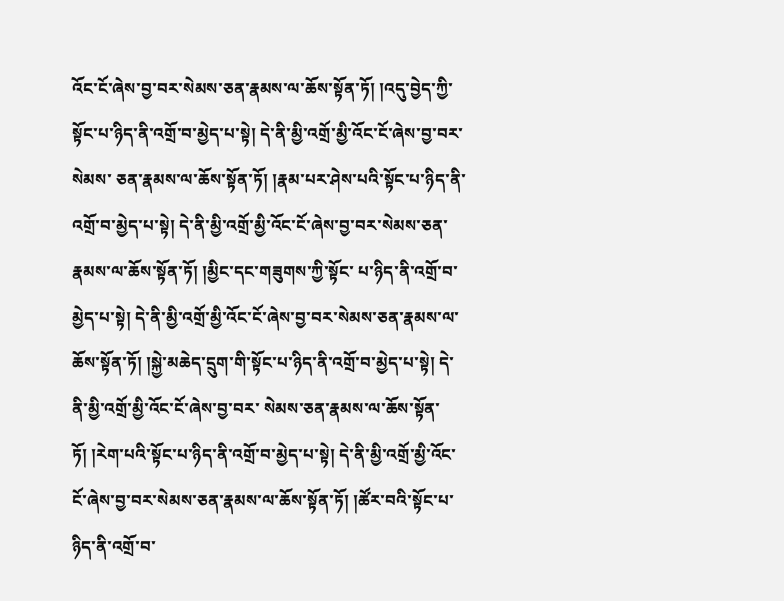འོང་ངོ་ཞེས་བྱ་བར་སེམས་ཅན་རྣམས་ལ་ཆོས་སྟོན་ཏོ། །འདུ་བྱེད་ཀྱི་སྟོང་པ་ཉིད་ནི་འགྲོ་བ་མྱེད་པ་སྟེ། དེ་ནི་མྱི་འགྲོ་མྱི་འོང་ངོ་ཞེས་བྱ་བར་སེམས་ ཅན་རྣམས་ལ་ཆོས་སྟོན་ཏོ། །རྣམ་པར་ཤེས་པའི་སྟོང་པ་ཉིད་ནི་འགྲོ་བ་མྱེད་པ་སྟེ། དེ་ནི་མྱི་འགྲོ་མྱི་འོང་ངོ་ཞེས་བྱ་བར་སེམས་ཅན་རྣམས་ལ་ཆོས་སྟོན་ཏོ། །མྱིང་དང་གཟུགས་ཀྱི་སྟོང་ པ་ཉིད་ནི་འགྲོ་བ་མྱེད་པ་སྟེ། དེ་ནི་མྱི་འགྲོ་མྱི་འོང་ངོ་ཞེས་བྱ་བར་སེམས་ཅན་རྣམས་ལ་ཆོས་སྟོན་ཏོ། །སྐྱེ་མཆེད་དྲུག་གི་སྟོང་པ་ཉིད་ནི་འགྲོ་བ་མྱེད་པ་སྟེ། དེ་ནི་མྱི་འགྲོ་མྱི་འོང་ངོ་ཞེས་བྱ་བར་ སེམས་ཅན་རྣམས་ལ་ཆོས་སྟོན་ཏོ། །རེག་པའི་སྟོང་པ་ཉིད་ནི་འགྲོ་བ་མྱེད་པ་སྟེ། དེ་ནི་མྱི་འགྲོ་མྱི་འོང་ངོ་ཞེས་བྱ་བར་སེམས་ཅན་རྣམས་ལ་ཆོས་སྟོན་ཏོ། །ཚོར་བའི་སྟོང་པ་ཉིད་ནི་འགྲོ་བ་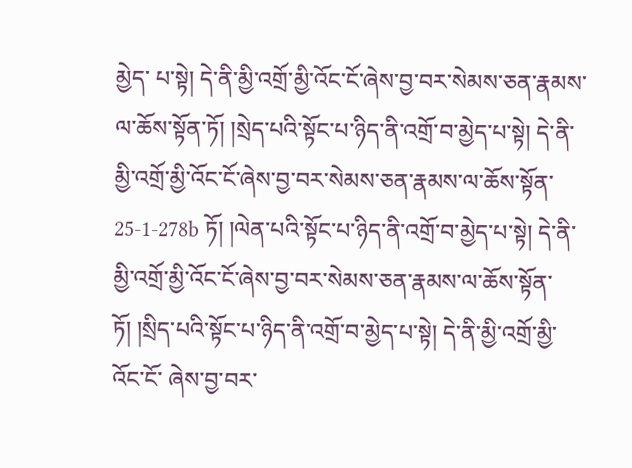མྱེད་ པ་སྟེ། དེ་ནི་མྱི་འགྲོ་མྱི་འོང་ངོ་ཞེས་བྱ་བར་སེམས་ཅན་རྣམས་ལ་ཆོས་སྟོན་ཏོ། །སྲེད་པའི་སྟོང་པ་ཉིད་ནི་འགྲོ་བ་མྱེད་པ་སྟེ། དེ་ནི་མྱི་འགྲོ་མྱི་འོང་ངོ་ཞེས་བྱ་བར་སེམས་ཅན་རྣམས་ལ་ཆོས་སྟོན་ 25-1-278b ཏོ། །ལེན་པའི་སྟོང་པ་ཉིད་ནི་འགྲོ་བ་མྱེད་པ་སྟེ། དེ་ནི་མྱི་འགྲོ་མྱི་འོང་ངོ་ཞེས་བྱ་བར་སེམས་ཅན་རྣམས་ལ་ཆོས་སྟོན་ཏོ། །སྲིད་པའི་སྟོང་པ་ཉིད་ནི་འགྲོ་བ་མྱེད་པ་སྟེ། དེ་ནི་མྱི་འགྲོ་མྱི་འོང་ངོ་ ཞེས་བྱ་བར་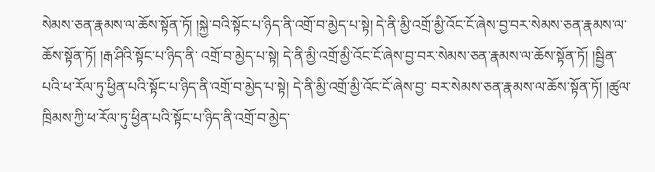སེམས་ཅན་རྣམས་ལ་ཆོས་སྟོན་ཏོ། །སྐྱེ་བའི་སྟོང་པ་ཉིད་ནི་འགྲོ་བ་མྱེད་པ་སྟེ། དེ་ནི་མྱི་འགྲོ་མྱི་འོང་ངོ་ཞེས་བྱ་བར་སེམས་ཅན་རྣམས་ལ་ཆོས་སྟོན་ཏོ། །རྒ་ཤིའི་སྟོང་པ་ཉིད་ནི་ འགྲོ་བ་མྱེད་པ་སྟེ། དེ་ནི་མྱི་འགྲོ་མྱི་འོང་ངོ་ཞེས་བྱ་བར་སེམས་ཅན་རྣམས་ལ་ཆོས་སྟོན་ཏོ། །སྦྱིན་པའི་ཕ་རོལ་ཏུ་ཕྱིན་པའི་སྟོང་པ་ཉིད་ནི་འགྲོ་བ་མྱེད་པ་སྟེ། དེ་ནི་མྱི་འགྲོ་མྱི་འོང་ངོ་ཞེས་བྱ་ བར་སེམས་ཅན་རྣམས་ལ་ཆོས་སྟོན་ཏོ། །ཚུལ་ཁྲིམས་ཀྱི་ཕ་རོལ་ཏུ་ཕྱིན་པའི་སྟོང་པ་ཉིད་ནི་འགྲོ་བ་མྱེད་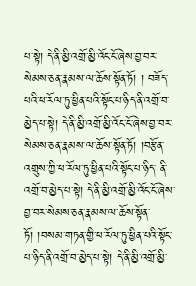པ་སྟེ། དེ་ནི་མྱི་འགྲོ་མྱི་འོང་ངོ་ཞེས་བྱ་བར་སེམས་ཅན་རྣམས་ལ་ཆོས་སྟོན་ཏོ། ། བཟོད་པའི་ཕ་རོལ་ཏུ་ཕྱིན་པའི་སྟོང་པ་ཉིད་ནི་འགྲོ་བ་མྱེད་པ་སྟེ། དེ་ནི་མྱི་འགྲོ་མྱི་འོང་ངོ་ཞེས་བྱ་བར་སེམས་ཅན་རྣམས་ལ་ཆོས་སྟོན་ཏོ། །བརྩོན་འགྲུས་ཀྱི་ཕ་རོལ་ཏུ་ཕྱིན་པའི་སྟོང་པ་ཉིད་ ནི་འགྲོ་བ་མྱེད་པ་སྟེ། དེ་ནི་མྱི་འགྲོ་མྱི་འོང་ངོ་ཞེས་བྱ་བར་སེམས་ཅན་རྣམས་ལ་ཆོས་སྟོན་ཏོ། །བསམ་གཏན་གྱི་ཕ་རོལ་ཏུ་ཕྱིན་པའི་སྟོང་པ་ཉིད་ནི་འགྲོ་བ་མྱེད་པ་སྟེ། དེ་ནི་མྱི་འགྲོ་མྱི་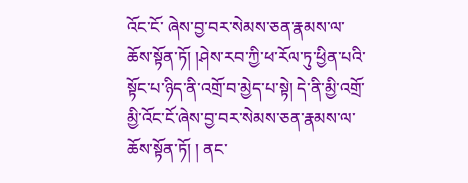འོང་ངོ་ ཞེས་བྱ་བར་སེམས་ཅན་རྣམས་ལ་ཆོས་སྟོན་ཏོ། །ཤེས་རབ་ཀྱི་ཕ་རོལ་ཏུ་ཕྱིན་པའི་སྟོང་པ་ཉིད་ནི་འགྲོ་བ་མྱེད་པ་སྟེ། དེ་ནི་མྱི་འགྲོ་མྱི་འོང་ངོ་ཞེས་བྱ་བར་སེམས་ཅན་རྣམས་ལ་ཆོས་སྟོན་ཏོ། ། ནང་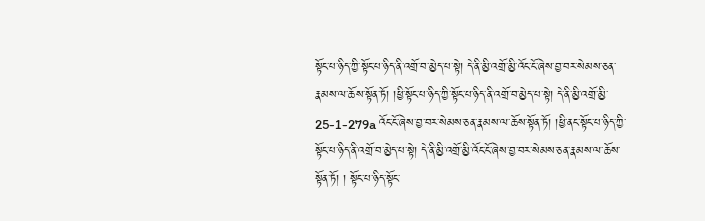སྟོང་པ་ཉིད་ཀྱི་སྟོང་པ་ཉིད་ནི་འགྲོ་བ་མྱེད་པ་སྟེ། དེ་ནི་མྱི་འགྲོ་མྱི་འོང་ངོ་ཞེས་བྱ་བར་སེམས་ཅན་རྣམས་ལ་ཆོས་སྟོན་ཏོ། །ཕྱི་སྟོང་པ་ཉིད་ཀྱི་སྟོང་པ་ཉིད་ནི་འགྲོ་བ་མྱེད་པ་སྟེ། དེ་ནི་མྱི་འགྲོ་མྱི་ 25-1-279a འོང་ངོ་ཞེས་བྱ་བར་སེམས་ཅན་རྣམས་ལ་ཆོས་སྟོན་ཏོ། །ཕྱི་ནང་སྟོང་པ་ཉིད་ཀྱི་སྟོང་པ་ཉིད་ནི་འགྲོ་བ་མྱེད་པ་སྟེ། དེ་ནི་མྱི་འགྲོ་མྱི་འོང་ངོ་ཞེས་བྱ་བར་སེམས་ཅན་རྣམས་ལ་ཆོས་སྟོན་ཏོ། ། སྟོང་པ་ཉིད་སྟོང་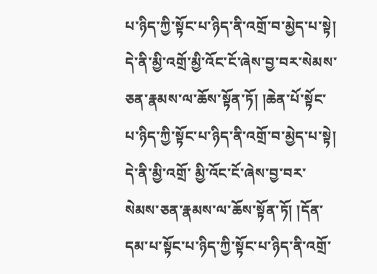པ་ཉིད་ཀྱི་སྟོང་པ་ཉིད་ནི་འགྲོ་བ་མྱེད་པ་སྟེ། དེ་ནི་མྱི་འགྲོ་མྱི་འོང་ངོ་ཞེས་བྱ་བར་སེམས་ཅན་རྣམས་ལ་ཆོས་སྟོན་ཏོ། །ཆེན་པོ་སྟོང་པ་ཉིད་ཀྱི་སྟོང་པ་ཉིད་ནི་འགྲོ་བ་མྱེད་པ་སྟེ། དེ་ནི་མྱི་འགྲོ་ མྱི་འོང་ངོ་ཞེས་བྱ་བར་སེམས་ཅན་རྣམས་ལ་ཆོས་སྟོན་ཏོ། །དོན་དམ་པ་སྟོང་པ་ཉིད་ཀྱི་སྟོང་པ་ཉིད་ནི་འགྲོ་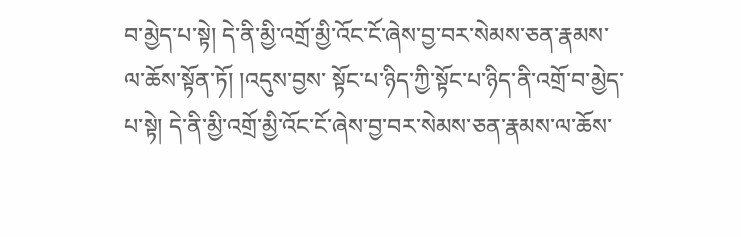བ་མྱེད་པ་སྟེ། དེ་ནི་མྱི་འགྲོ་མྱི་འོང་ངོ་ཞེས་བྱ་བར་སེམས་ཅན་རྣམས་ལ་ཆོས་སྟོན་ཏོ། །འདུས་བྱས་ སྟོང་པ་ཉིད་ཀྱི་སྟོང་པ་ཉིད་ནི་འགྲོ་བ་མྱེད་པ་སྟེ། དེ་ནི་མྱི་འགྲོ་མྱི་འོང་ངོ་ཞེས་བྱ་བར་སེམས་ཅན་རྣམས་ལ་ཆོས་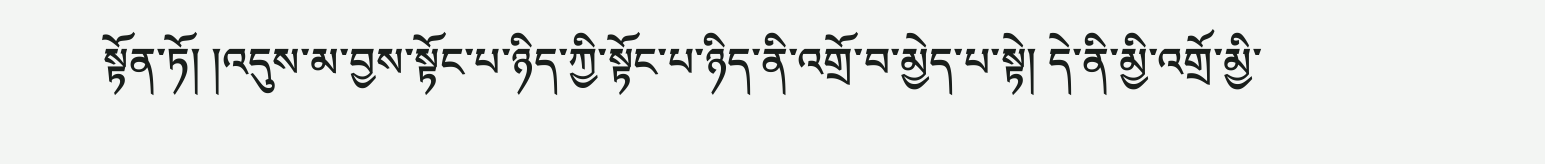སྟོན་ཏོ། །འདུས་མ་བྱས་སྟོང་པ་ཉིད་ཀྱི་སྟོང་པ་ཉིད་ནི་འགྲོ་བ་མྱེད་པ་སྟེ། དེ་ནི་མྱི་འགྲོ་མྱི་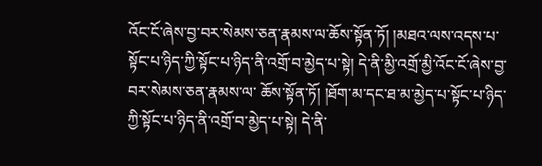འོང་ངོ་ཞེས་བྱ་བར་སེམས་ཅན་རྣམས་ལ་ཆོས་སྟོན་ཏོ། །མཐའ་ལས་འདས་པ་སྟོང་པ་ཉིད་ཀྱི་སྟོང་པ་ཉིད་ནི་འགྲོ་བ་མྱེད་པ་སྟེ། དེ་ནི་མྱི་འགྲོ་མྱི་འོང་ངོ་ཞེས་བྱ་བར་སེམས་ཅན་རྣམས་ལ་ ཆོས་སྟོན་ཏོ། །ཐོག་མ་དང་ཐ་མ་མྱེད་པ་སྟོང་པ་ཉིད་ཀྱི་སྟོང་པ་ཉིད་ནི་འགྲོ་བ་མྱེད་པ་སྟེ། དེ་ནི་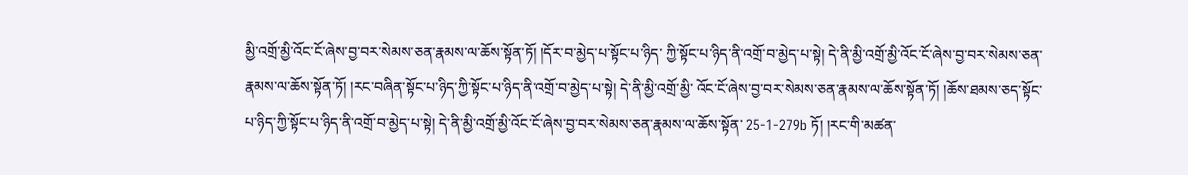མྱི་འགྲོ་མྱི་འོང་ངོ་ཞེས་བྱ་བར་སེམས་ཅན་རྣམས་ལ་ཆོས་སྟོན་ཏོ། །དོར་བ་མྱེད་པ་སྟོང་པ་ཉིད་ ཀྱི་སྟོང་པ་ཉིད་ནི་འགྲོ་བ་མྱེད་པ་སྟེ། དེ་ནི་མྱི་འགྲོ་མྱི་འོང་ངོ་ཞེས་བྱ་བར་སེམས་ཅན་རྣམས་ལ་ཆོས་སྟོན་ཏོ། །རང་བཞིན་སྟོང་པ་ཉིད་ཀྱི་སྟོང་པ་ཉིད་ནི་འགྲོ་བ་མྱེད་པ་སྟེ། དེ་ནི་མྱི་འགྲོ་མྱི་ འོང་ངོ་ཞེས་བྱ་བར་སེམས་ཅན་རྣམས་ལ་ཆོས་སྟོན་ཏོ། །ཆོས་ཐམས་ཅད་སྟོང་པ་ཉིད་ཀྱི་སྟོང་པ་ཉིད་ནི་འགྲོ་བ་མྱེད་པ་སྟེ། དེ་ནི་མྱི་འགྲོ་མྱི་འོང་ངོ་ཞེས་བྱ་བར་སེམས་ཅན་རྣམས་ལ་ཆོས་སྟོན་ 25-1-279b ཏོ། །རང་གི་མཚན་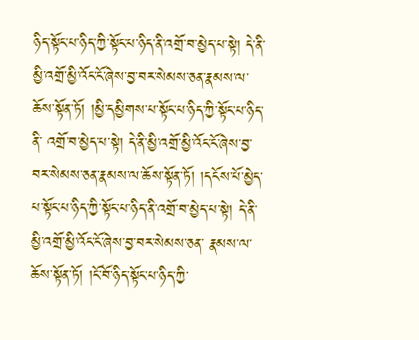ཉིད་སྟོང་པ་ཉིད་ཀྱི་སྟོང་པ་ཉིད་ནི་འགྲོ་བ་མྱེད་པ་སྟེ། དེ་ནི་མྱི་འགྲོ་མྱི་འོང་ངོ་ཞེས་བྱ་བར་སེམས་ཅན་རྣམས་ལ་ཆོས་སྟོན་ཏོ། །མྱི་དམྱིགས་པ་སྟོང་པ་ཉིད་ཀྱི་སྟོང་པ་ཉིད་ནི་ འགྲོ་བ་མྱེད་པ་སྟེ། དེ་ནི་མྱི་འགྲོ་མྱི་འོང་ངོ་ཞེས་བྱ་བར་སེམས་ཅན་རྣམས་ལ་ཆོས་སྟོན་ཏོ། །དངོས་པོ་མྱེད་པ་སྟོང་པ་ཉིད་ཀྱི་སྟོང་པ་ཉིད་ནི་འགྲོ་བ་མྱེད་པ་སྟེ། དེ་ནི་མྱི་འགྲོ་མྱི་འོང་ངོ་ཞེས་བྱ་བར་སེམས་ཅན་ རྣམས་ལ་ཆོས་སྟོན་ཏོ། །ངོ་བོ་ཉིད་སྟོང་པ་ཉིད་ཀྱི་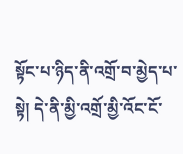སྟོང་པ་ཉིད་ནི་འགྲོ་བ་མྱེད་པ་སྟེ། དེ་ནི་མྱི་འགྲོ་མྱི་འོང་ངོ་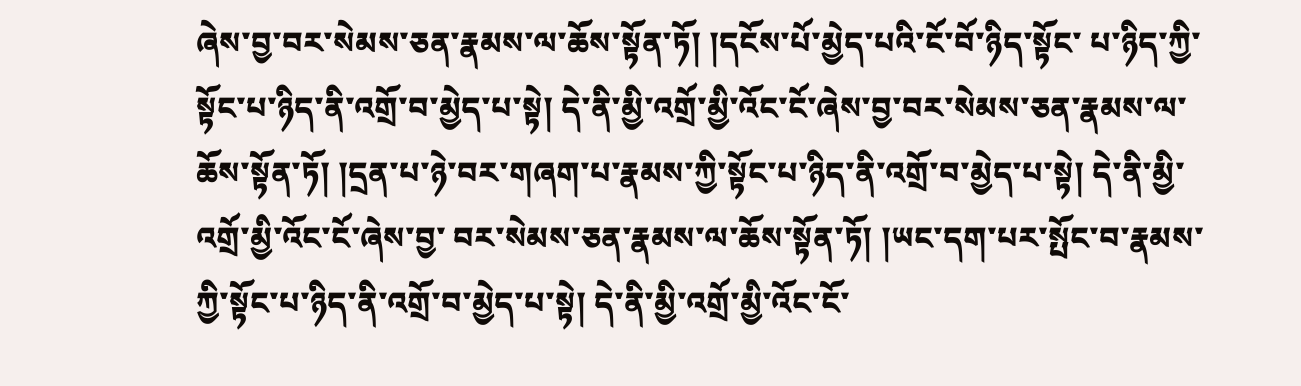ཞེས་བྱ་བར་སེམས་ཅན་རྣམས་ལ་ཆོས་སྟོན་ཏོ། །དངོས་པོ་མྱེད་པའི་ངོ་བོ་ཉིད་སྟོང་ པ་ཉིད་ཀྱི་སྟོང་པ་ཉིད་ནི་འགྲོ་བ་མྱེད་པ་སྟེ། དེ་ནི་མྱི་འགྲོ་མྱི་འོང་ངོ་ཞེས་བྱ་བར་སེམས་ཅན་རྣམས་ལ་ཆོས་སྟོན་ཏོ། །དྲན་པ་ཉེ་བར་གཞག་པ་རྣམས་ཀྱི་སྟོང་པ་ཉིད་ནི་འགྲོ་བ་མྱེད་པ་སྟེ། དེ་ནི་མྱི་འགྲོ་མྱི་འོང་ངོ་ཞེས་བྱ་ བར་སེམས་ཅན་རྣམས་ལ་ཆོས་སྟོན་ཏོ། །ཡང་དག་པར་སྤོང་བ་རྣམས་ཀྱི་སྟོང་པ་ཉིད་ནི་འགྲོ་བ་མྱེད་པ་སྟེ། དེ་ནི་མྱི་འགྲོ་མྱི་འོང་ངོ་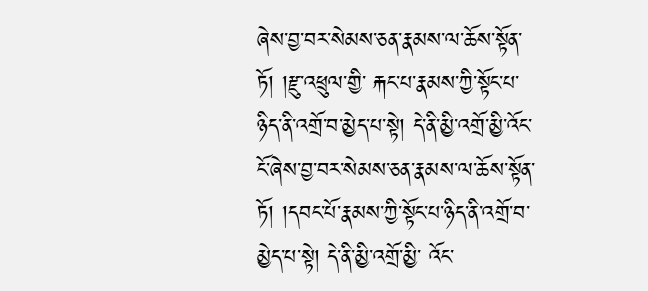ཞེས་བྱ་བར་སེམས་ཅན་རྣམས་ལ་ཆོས་སྟོན་ཏོ། །རྫུ་འཕྲུལ་གྱི་ རྐང་པ་རྣམས་ཀྱི་སྟོང་པ་ཉིད་ནི་འགྲོ་བ་མྱེད་པ་སྟེ། དེ་ནི་མྱི་འགྲོ་མྱི་འོང་ངོ་ཞེས་བྱ་བར་སེམས་ཅན་རྣམས་ལ་ཆོས་སྟོན་ཏོ། །དབང་པོ་རྣམས་ཀྱི་སྟོང་པ་ཉིད་ནི་འགྲོ་བ་མྱེད་པ་སྟེ། དེ་ནི་མྱི་འགྲོ་མྱི་ འོང་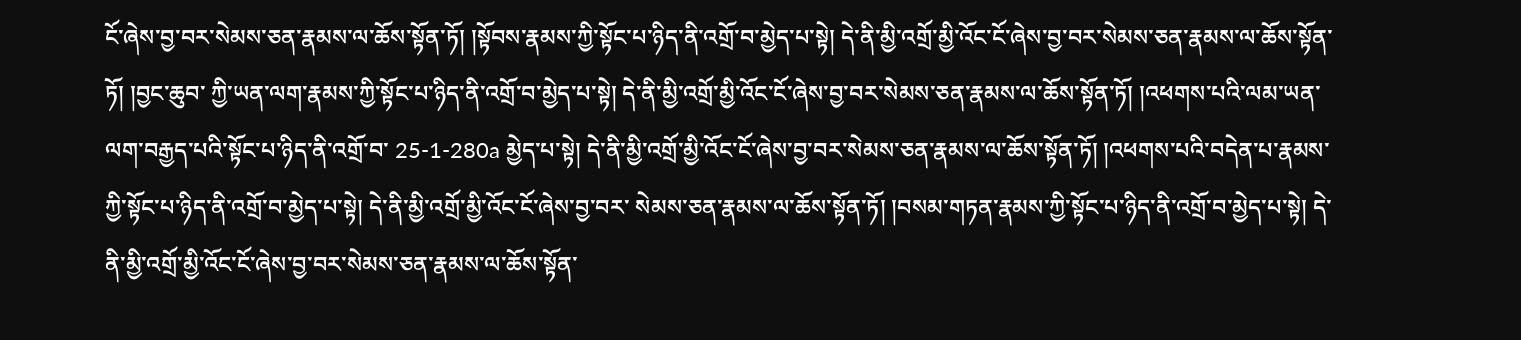ངོ་ཞེས་བྱ་བར་སེམས་ཅན་རྣམས་ལ་ཆོས་སྟོན་ཏོ། །སྟོབས་རྣམས་ཀྱི་སྟོང་པ་ཉིད་ནི་འགྲོ་བ་མྱེད་པ་སྟེ། དེ་ནི་མྱི་འགྲོ་མྱི་འོང་ངོ་ཞེས་བྱ་བར་སེམས་ཅན་རྣམས་ལ་ཆོས་སྟོན་ཏོ། །བྱང་ཆུབ་ ཀྱི་ཡན་ལག་རྣམས་ཀྱི་སྟོང་པ་ཉིད་ནི་འགྲོ་བ་མྱེད་པ་སྟེ། དེ་ནི་མྱི་འགྲོ་མྱི་འོང་ངོ་ཞེས་བྱ་བར་སེམས་ཅན་རྣམས་ལ་ཆོས་སྟོན་ཏོ། །འཕགས་པའི་ལམ་ཡན་ལག་བརྒྱད་པའི་སྟོང་པ་ཉིད་ནི་འགྲོ་བ་ 25-1-280a མྱེད་པ་སྟེ། དེ་ནི་མྱི་འགྲོ་མྱི་འོང་ངོ་ཞེས་བྱ་བར་སེམས་ཅན་རྣམས་ལ་ཆོས་སྟོན་ཏོ། །འཕགས་པའི་བདེན་པ་རྣམས་ཀྱི་སྟོང་པ་ཉིད་ནི་འགྲོ་བ་མྱེད་པ་སྟེ། དེ་ནི་མྱི་འགྲོ་མྱི་འོང་ངོ་ཞེས་བྱ་བར་ སེམས་ཅན་རྣམས་ལ་ཆོས་སྟོན་ཏོ། །བསམ་གཏན་རྣམས་ཀྱི་སྟོང་པ་ཉིད་ནི་འགྲོ་བ་མྱེད་པ་སྟེ། དེ་ནི་མྱི་འགྲོ་མྱི་འོང་ངོ་ཞེས་བྱ་བར་སེམས་ཅན་རྣམས་ལ་ཆོས་སྟོན་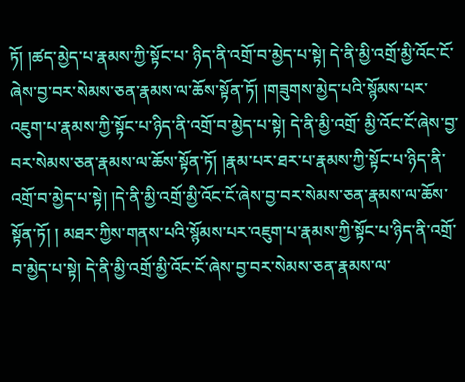ཏོ། །ཚད་མྱེད་པ་རྣམས་ཀྱི་སྟོང་པ་ ཉིད་ནི་འགྲོ་བ་མྱེད་པ་སྟེ། དེ་ནི་མྱི་འགྲོ་མྱི་འོང་ངོ་ཞེས་བྱ་བར་སེམས་ཅན་རྣམས་ལ་ཆོས་སྟོན་ཏོ། །གཟུགས་མྱེད་པའི་སྙོམས་པར་འཇུག་པ་རྣམས་ཀྱི་སྟོང་པ་ཉིད་ནི་འགྲོ་བ་མྱེད་པ་སྟེ། དེ་ནི་མྱི་འགྲོ་ མྱི་འོང་ངོ་ཞེས་བྱ་བར་སེམས་ཅན་རྣམས་ལ་ཆོས་སྟོན་ཏོ། །རྣམ་པར་ཐར་པ་རྣམས་ཀྱི་སྟོང་པ་ཉིད་ནི་འགྲོ་བ་མྱེད་པ་སྟེ། །དེ་ནི་མྱི་འགྲོ་མྱི་འོང་ངོ་ཞེས་བྱ་བར་སེམས་ཅན་རྣམས་ལ་ཆོས་སྟོན་ཏོ། ། མཐར་ཀྱིས་གནས་པའི་སྙོམས་པར་འཇུག་པ་རྣམས་ཀྱི་སྟོང་པ་ཉིད་ནི་འགྲོ་བ་མྱེད་པ་སྟེ། དེ་ནི་མྱི་འགྲོ་མྱི་འོང་ངོ་ཞེས་བྱ་བར་སེམས་ཅན་རྣམས་ལ་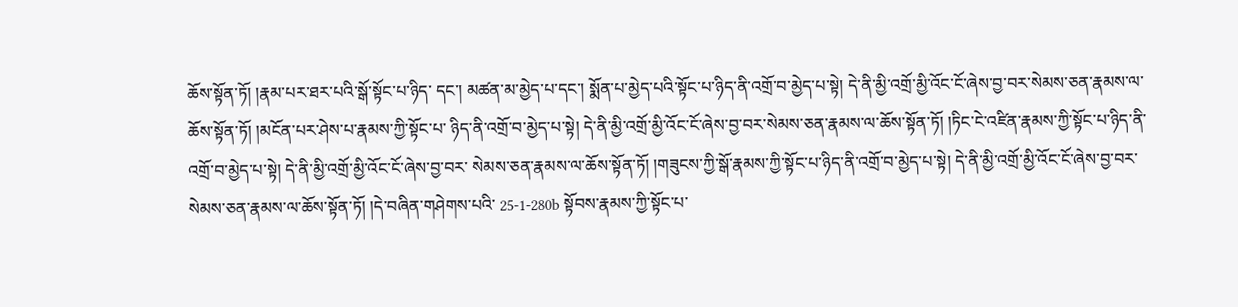ཆོས་སྟོན་ཏོ། །རྣམ་པར་ཐར་པའི་སྒོ་སྟོང་པ་ཉིད་ དང་། མཚན་མ་མྱེད་པ་དང་། སྨོན་པ་མྱེད་པའི་སྟོང་པ་ཉིད་ནི་འགྲོ་བ་མྱེད་པ་སྟེ། དེ་ནི་མྱི་འགྲོ་མྱི་འོང་ངོ་ཞེས་བྱ་བར་སེམས་ཅན་རྣམས་ལ་ཆོས་སྟོན་ཏོ། །མངོན་པར་ཤེས་པ་རྣམས་ཀྱི་སྟོང་པ་ ཉིད་ནི་འགྲོ་བ་མྱེད་པ་སྟེ། དེ་ནི་མྱི་འགྲོ་མྱི་འོང་ངོ་ཞེས་བྱ་བར་སེམས་ཅན་རྣམས་ལ་ཆོས་སྟོན་ཏོ། །ཏིང་ངེ་འཛིན་རྣམས་ཀྱི་སྟོང་པ་ཉིད་ནི་འགྲོ་བ་མྱེད་པ་སྟེ། དེ་ནི་མྱི་འགྲོ་མྱི་འོང་ངོ་ཞེས་བྱ་བར་ སེམས་ཅན་རྣམས་ལ་ཆོས་སྟོན་ཏོ། །གཟུངས་ཀྱི་སྒོ་རྣམས་ཀྱི་སྟོང་པ་ཉིད་ནི་འགྲོ་བ་མྱེད་པ་སྟེ། དེ་ནི་མྱི་འགྲོ་མྱི་འོང་ངོ་ཞེས་བྱ་བར་སེམས་ཅན་རྣམས་ལ་ཆོས་སྟོན་ཏོ། །དེ་བཞིན་གཤེགས་པའི་ 25-1-280b སྟོབས་རྣམས་ཀྱི་སྟོང་པ་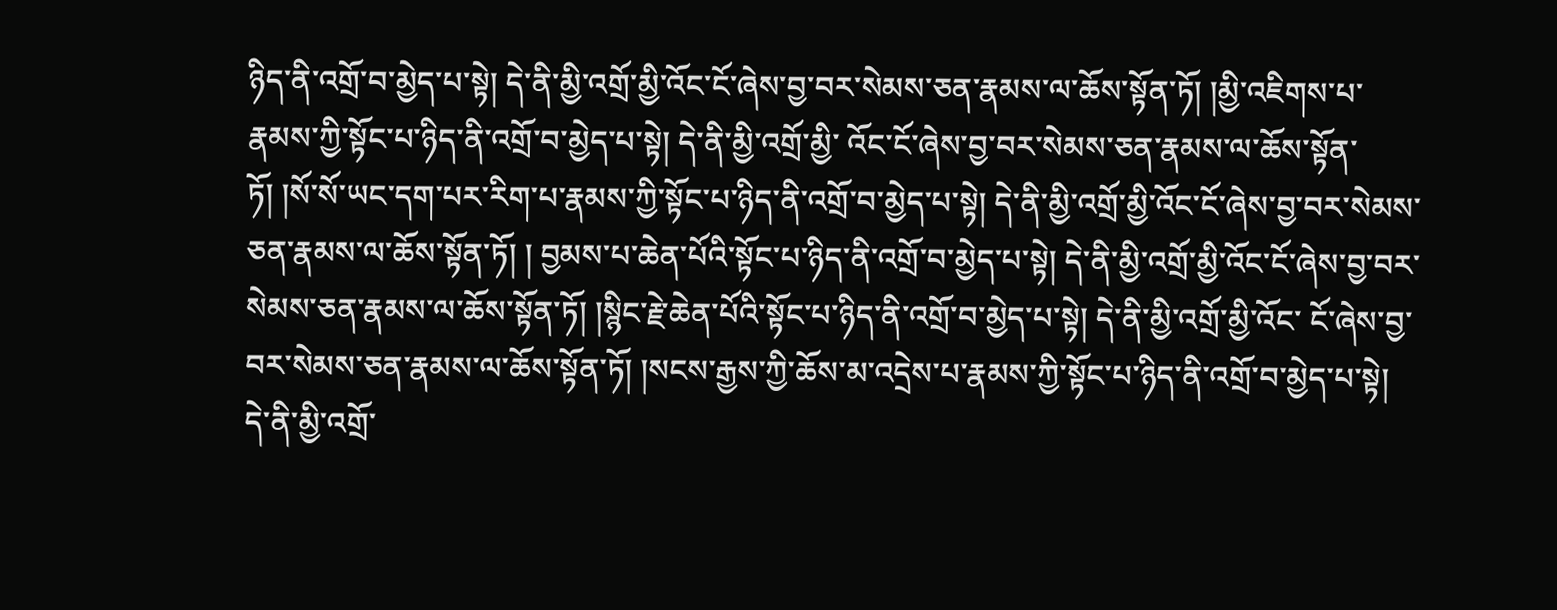ཉིད་ནི་འགྲོ་བ་མྱེད་པ་སྟེ། དེ་ནི་མྱི་འགྲོ་མྱི་འོང་ངོ་ཞེས་བྱ་བར་སེམས་ཅན་རྣམས་ལ་ཆོས་སྟོན་ཏོ། །མྱི་འཇིགས་པ་རྣམས་ཀྱི་སྟོང་པ་ཉིད་ནི་འགྲོ་བ་མྱེད་པ་སྟེ། དེ་ནི་མྱི་འགྲོ་མྱི་ འོང་ངོ་ཞེས་བྱ་བར་སེམས་ཅན་རྣམས་ལ་ཆོས་སྟོན་ཏོ། །སོ་སོ་ཡང་དག་པར་རིག་པ་རྣམས་ཀྱི་སྟོང་པ་ཉིད་ནི་འགྲོ་བ་མྱེད་པ་སྟེ། དེ་ནི་མྱི་འགྲོ་མྱི་འོང་ངོ་ཞེས་བྱ་བར་སེམས་ཅན་རྣམས་ལ་ཆོས་སྟོན་ཏོ། ། བྱམས་པ་ཆེན་པོའི་སྟོང་པ་ཉིད་ནི་འགྲོ་བ་མྱེད་པ་སྟེ། དེ་ནི་མྱི་འགྲོ་མྱི་འོང་ངོ་ཞེས་བྱ་བར་སེམས་ཅན་རྣམས་ལ་ཆོས་སྟོན་ཏོ། །སྙིང་རྗེ་ཆེན་པོའི་སྟོང་པ་ཉིད་ནི་འགྲོ་བ་མྱེད་པ་སྟེ། དེ་ནི་མྱི་འགྲོ་མྱི་འོང་ ངོ་ཞེས་བྱ་བར་སེམས་ཅན་རྣམས་ལ་ཆོས་སྟོན་ཏོ། །སངས་རྒྱས་ཀྱི་ཆོས་མ་འདྲེས་པ་རྣམས་ཀྱི་སྟོང་པ་ཉིད་ནི་འགྲོ་བ་མྱེད་པ་སྟེ། དེ་ནི་མྱི་འགྲོ་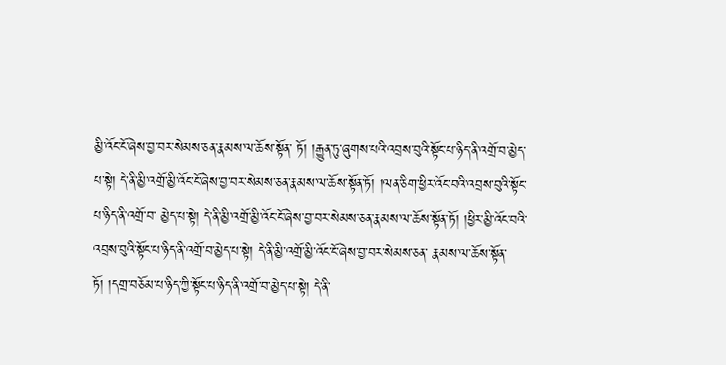མྱི་འོང་ངོ་ཞེས་བྱ་བར་སེམས་ཅན་རྣམས་ལ་ཆོས་སྟོན་ ཏོ། །རྒྱུན་ཏུ་ཞུགས་པའི་འབྲས་བུའི་སྟོང་པ་ཉིད་ནི་འགྲོ་བ་མྱེད་པ་སྟེ། དེ་ནི་མྱི་འགྲོ་མྱི་འོང་ངོ་ཞེས་བྱ་བར་སེམས་ཅན་རྣམས་ལ་ཆོས་སྟོན་ཏོ། །ལན་ཅིག་ཕྱིར་འོང་བའི་འབྲས་བུའི་སྟོང་པ་ཉིད་ནི་འགྲོ་བ་ མྱེད་པ་སྟེ། དེ་ནི་མྱི་འགྲོ་མྱི་འོང་ངོ་ཞེས་བྱ་བར་སེམས་ཅན་རྣམས་ལ་ཆོས་སྟོན་ཏོ། །ཕྱིར་མྱི་འོང་བའི་འབྲས་བུའི་སྟོང་པ་ཉིད་ནི་འགྲོ་བ་མྱེད་པ་སྟེ། དེ་ནི་མྱི་འགྲོ་མྱི་འོང་ངོ་ཞེས་བྱ་བར་སེམས་ཅན་ རྣམས་ལ་ཆོས་སྟོན་ཏོ། །དགྲ་བཅོམ་པ་ཉིད་ཀྱི་སྟོང་པ་ཉིད་ནི་འགྲོ་བ་མྱེད་པ་སྟེ། དེ་ནི་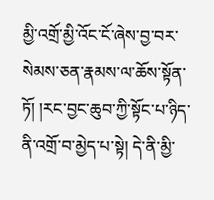མྱི་འགྲོ་མྱི་འོང་ངོ་ཞེས་བྱ་བར་སེམས་ཅན་རྣམས་ལ་ཆོས་སྟོན་ཏོ། །རང་བྱང་ཆུབ་ཀྱི་སྟོང་པ་ཉིད་ནི་འགྲོ་བ་མྱེད་པ་སྟེ། དེ་ནི་མྱི་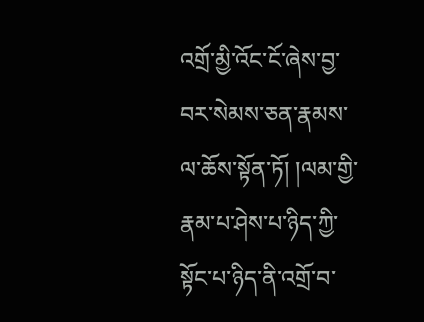འགྲོ་མྱི་འོང་ངོ་ཞེས་བྱ་བར་སེམས་ཅན་རྣམས་ལ་ཆོས་སྟོན་ཏོ། །ལམ་གྱི་རྣམ་པ་ཤེས་པ་ཉིད་ཀྱི་སྟོང་པ་ཉིད་ནི་འགྲོ་བ་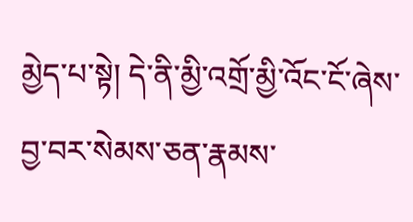མྱེད་པ་སྟེ། དེ་ནི་མྱི་འགྲོ་མྱི་འོང་ངོ་ཞེས་བྱ་བར་སེམས་ཅན་རྣམས་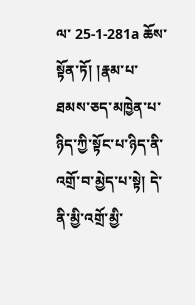ལ་ 25-1-281a ཆོས་སྟོན་ཏོ། །རྣམ་པ་ཐམས་ཅད་མཁྱེན་པ་ཉིད་ཀྱི་སྟོང་པ་ཉིད་ནི་འགྲོ་བ་མྱེད་པ་སྟེ། དེ་ནི་མྱི་འགྲོ་མྱི་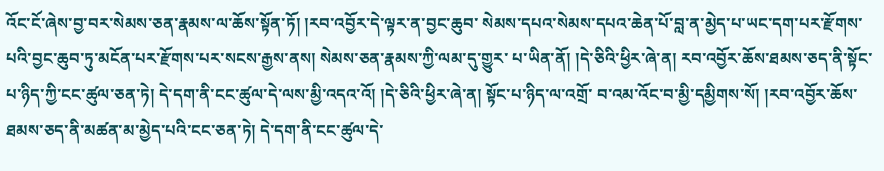འོང་ངོ་ཞེས་བྱ་བར་སེམས་ཅན་རྣམས་ལ་ཆོས་སྟོན་ཏོ། །རབ་འབྱོར་དེ་ལྟར་ན་བྱང་ཆུབ་ སེམས་དཔའ་སེམས་དཔའ་ཆེན་པོ་བླ་ན་མྱེད་པ་ཡང་དག་པར་རྫོགས་པའི་བྱང་ཆུབ་ཏུ་མངོན་པར་རྫོགས་པར་སངས་རྒྱས་ནས། སེམས་ཅན་རྣམས་ཀྱི་ལམ་དུ་གྱུར་ པ་ཡིན་ནོ། །དེ་ཅིའི་ཕྱིར་ཞེ་ན། རབ་འབྱོར་ཆོས་ཐམས་ཅད་ནི་སྟོང་པ་ཉིད་ཀྱི་ངང་ཚུལ་ཅན་ཏེ། དེ་དག་ནི་ངང་ཚུལ་དེ་ལས་མྱི་འདའ་འོ། །དེ་ཅིའི་ཕྱིར་ཞེ་ན། སྟོང་པ་ཉིད་ལ་འགྲོ་ བ་འམ་འོང་བ་མྱི་དམྱིགས་སོ། །རབ་འབྱོར་ཆོས་ཐམས་ཅད་ནི་མཚན་མ་མྱེད་པའི་ངང་ཅན་ཏེ། དེ་དག་ནི་ངང་ཚུལ་དེ་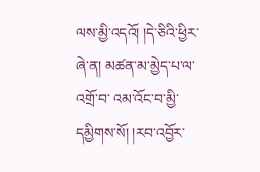ལས་མྱི་འདའོ། །དེ་ཅིའི་ཕྱིར་ཞེ་ན། མཚན་མ་མྱེད་པ་ལ་འགྲོ་བ་ འམ་འོང་བ་མྱི་དམྱིགས་སོ། །རབ་འབྱོར་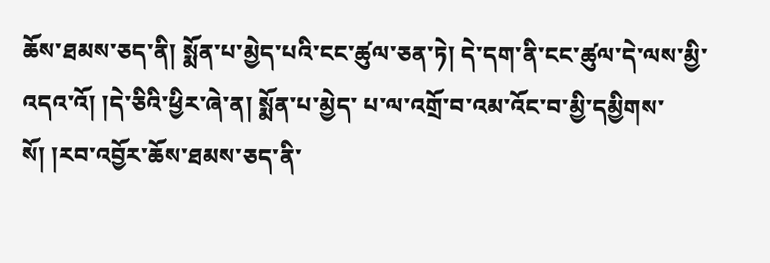ཆོས་ཐམས་ཅད་ནི། སྨོན་པ་མྱེད་པའི་ངང་ཚུལ་ཅན་ཏེ། དེ་དག་ནི་ངང་ཚུལ་དེ་ལས་མྱི་འདའ་འོ། །དེ་ཅིའི་ཕྱིར་ཞེ་ན། སྨོན་པ་མྱེད་ པ་ལ་འགྲོ་བ་འམ་འོང་བ་མྱི་དམྱིགས་སོ། །རབ་འབྱོར་ཆོས་ཐམས་ཅད་ནི་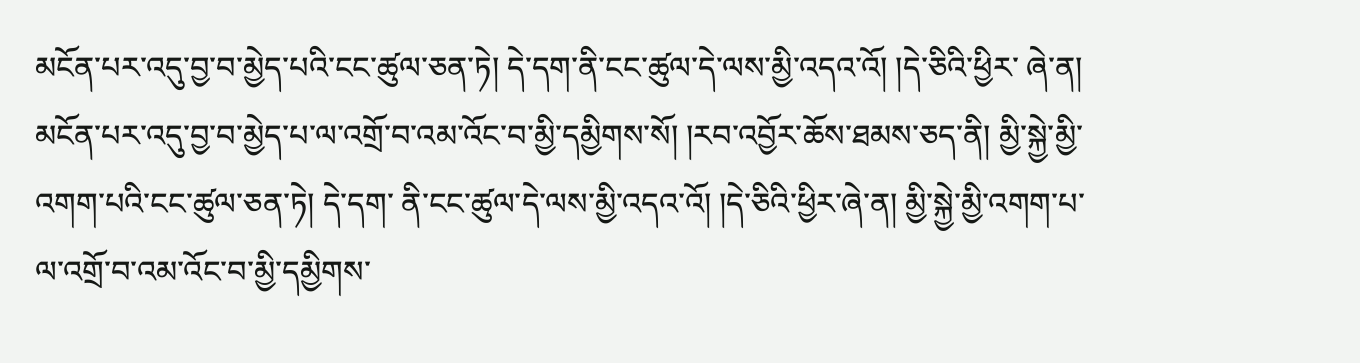མངོན་པར་འདུ་བྱ་བ་མྱེད་པའི་ངང་ཚུལ་ཅན་ཏེ། དེ་དག་ནི་ངང་ཚུལ་དེ་ལས་མྱི་འདའ་འོ། །དེ་ཅིའི་ཕྱིར་ ཞེ་ན། མངོན་པར་འདུ་བྱ་བ་མྱེད་པ་ལ་འགྲོ་བ་འམ་འོང་བ་མྱི་དམྱིགས་སོ། །རབ་འབྱོར་ཆོས་ཐམས་ཅད་ནི། མྱི་སྐྱེ་མྱི་འགག་པའི་ངང་ཚུལ་ཅན་ཏེ། དེ་དག་ ནི་ངང་ཚུལ་དེ་ལས་མྱི་འདའ་འོ། །དེ་ཅིའི་ཕྱིར་ཞེ་ན། མྱི་སྐྱེ་མྱི་འགག་པ་ལ་འགྲོ་བ་འམ་འོང་བ་མྱི་དམྱིགས་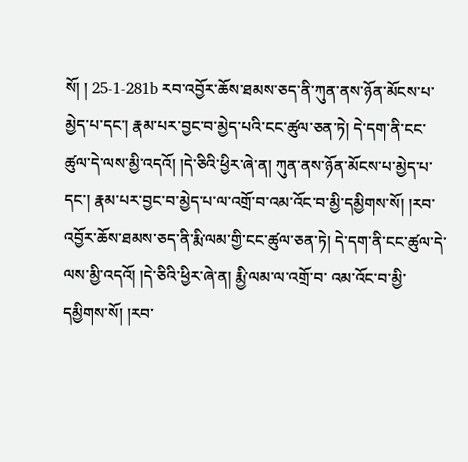སོ། ། 25-1-281b རབ་འབྱོར་ཆོས་ཐམས་ཅད་ནི་ཀུན་ནས་ཉོན་མོངས་པ་མྱེད་པ་དང་། རྣམ་པར་བྱང་བ་མྱེད་པའི་ངང་ཚུལ་ཅན་ཏེ། དེ་དག་ནི་ངང་ཚུལ་དེ་ལས་མྱི་འདའོ། །དེ་ཅིའི་ཕྱིར་ཞེ་ན། ཀུན་ནས་ཉོན་མོངས་པ་མྱེད་པ་དང་། རྣམ་པར་བྱང་བ་མྱེད་པ་ལ་འགྲོ་བ་འམ་འོང་བ་མྱི་དམྱིགས་སོ། །རབ་འབྱོར་ཆོས་ཐམས་ཅད་ནི་རྨི་ལམ་གྱི་ངང་ཚུལ་ཅན་ཏེ། དེ་དག་ནི་ངང་ཚུལ་དེ་ལས་མྱི་འདའོ། །དེ་ཅིའི་ཕྱིར་ཞེ་ན། རྨྱི་ལམ་ལ་འགྲོ་བ་ འམ་འོང་བ་མྱི་དམྱིགས་སོ། །རབ་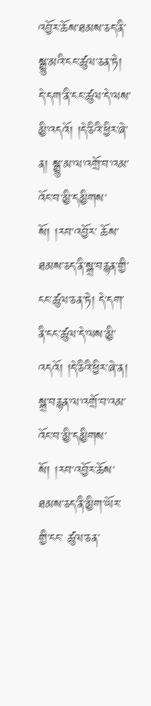འབྱོར་ཆོས་ཐམས་ཅད་ནི་སྒྱུ་མའི་ངང་ཚུལ་ཅན་ཏེ། དེ་དག་ནི་ངང་ཚུལ་དེ་ལས་མྱི་འདའོ། །དེ་ཅིའི་ཕྱིར་ཞེ་ན། སྒྱུ་མ་ལ་འགྲོ་བ་འམ་འོང་བ་མྱི་དམྱིགས་སོ། །རབ་འབྱོར་ ཆོས་ཐམས་ཅད་ནི་སྒྲ་བརྙན་གྱི་ངང་ཚུལ་ཅན་ཏེ། དེ་དག་ནི་ངང་ཚུལ་དེ་ལས་མྱི་འདའོ། །དེ་ཅིའི་ཕྱིར་ཞེ་ན། སྒྲ་བརྙན་ལ་འགྲོ་བ་འམ་འོང་བ་མྱི་དམྱིགས་སོ། །རབ་འབྱོར་ཆོས་ཐམས་ཅད་ནི་མྱིག་ཡོར་གྱི་ངང་ ཚུལ་ཅན་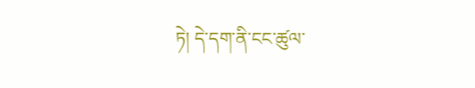ཏེ། དེ་དག་ནི་ངང་ཚུལ་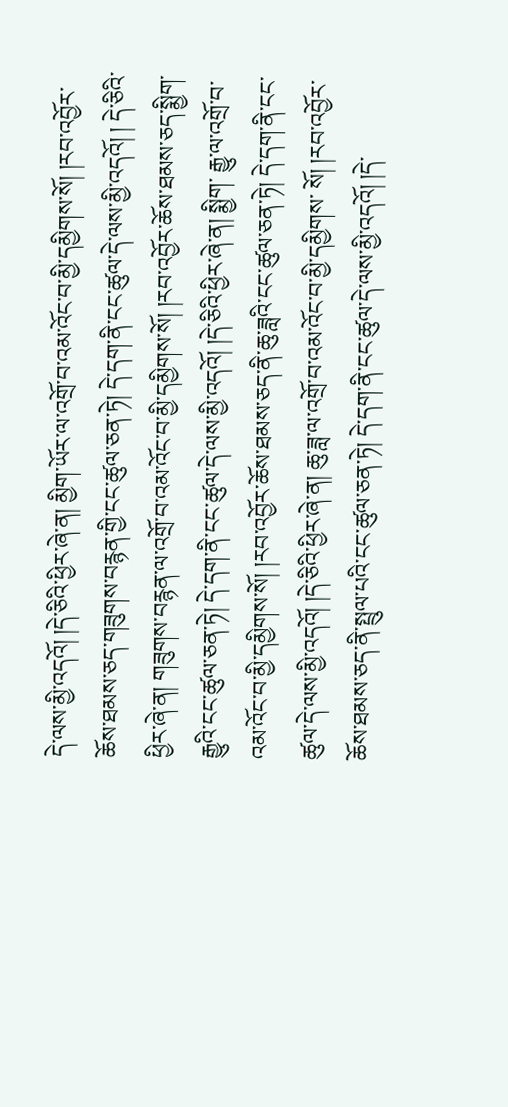དེ་ལས་མྱི་འདའོ། །དེ་ཅིའི་ཕྱིར་ཞེ་ན། མྱིག་ཡོར་ལ་འགྲོ་བ་འམ་འོང་བ་མྱི་དམྱིགས་སོ། །རབ་འབྱོར་ཆོས་ཐམས་ཅད་གཟུགས་བརྙན་གྱི་ངང་ཚུལ་ཅན་ཏེ། དེ་དག་ནི་ངང་ཚུལ་དེ་ལས་མྱི་འདའོ། ། དེ་ཅིའི་ཕྱིར་ཞེ་ན། གཟུགས་བརྙན་ལ་འགྲོ་བ་འམ་འོང་བ་མྱི་དམྱིགས་སོ། །རབ་འབྱོར་ཆོས་ཐམས་ཅད་སྨྱིག་རྒྱུའི་ངང་ཚུལ་ཅན་ཏེ། དེ་དག་ནི་ངང་ཚུལ་དེ་ལས་མྱི་འདའོ། །དེ་ཅིའི་ཕྱིར་ཞེ་ན། སྨྱིག་ རྒྱུ་ལ་འགྲོ་བ་འམ་འོང་བ་མྱི་དམྱིགས་སོ། །རབ་འབྱོར་ཆོས་ཐམས་ཅད་ནི་ཆུ་ཟླའི་ངང་ཚུལ་ཅན་ཏེ། དེ་དག་ནི་ངང་ཚུལ་དེ་ལས་མྱི་འདའོ། །དེ་ཅིའི་ཕྱིར་ཞེ་ན། ཆུ་ཟླ་ལ་འགྲོ་བ་འམ་འོང་བ་མྱི་དམྱིགས་ སོ། །རབ་འབྱོར་ཆོས་ཐམས་ཅད་ནི་སྤྲུལ་པའི་ངང་ཚུལ་ཅན་ཏེ། དེ་དག་ནི་ངང་ཚུལ་དེ་ལས་མྱི་འདའོ། །དེ་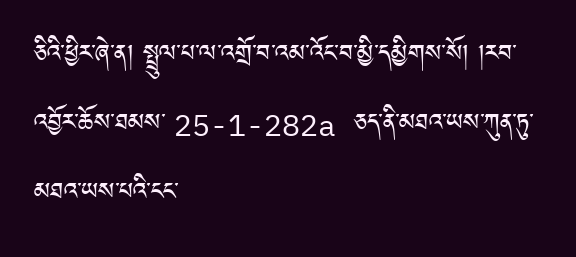ཅིའི་ཕྱིར་ཞེ་ན། སྤྲུལ་པ་ལ་འགྲོ་བ་འམ་འོང་བ་མྱི་དམྱིགས་སོ། །རབ་འབྱོར་ཆོས་ཐམས་ 25-1-282a ཅད་ནི་མཐའ་ཡས་ཀུན་ཏུ་མཐའ་ཡས་པའི་ངང་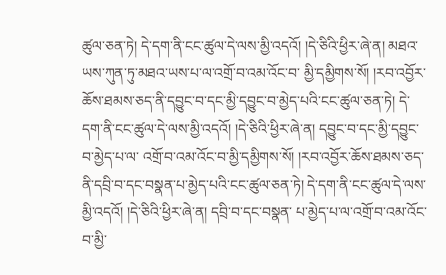ཚུལ་ཅན་ཏེ། དེ་དག་ནི་ངང་ཚུལ་དེ་ལས་མྱི་འདའོ། །དེ་ཅིའི་ཕྱིར་ཞེ་ན། མཐའ་ཡས་ཀུན་ཏུ་མཐའ་ཡས་པ་ལ་འགྲོ་བ་འམ་འོང་བ་ མྱི་དམྱིགས་སོ། །རབ་འབྱོར་ཆོས་ཐམས་ཅད་ནི་དབྱུང་བ་དང་མྱི་དབྱུང་བ་མྱེད་པའི་ངང་ཚུལ་ཅན་ཏེ། དེ་དག་ནི་ངང་ཚུལ་དེ་ལས་མྱི་འདའོ། །དེ་ཅིའི་ཕྱིར་ཞེ་ན། དབྱུང་བ་དང་མྱི་དབྱུང་བ་མྱེད་པ་ལ་ འགྲོ་བ་འམ་འོང་བ་མྱི་དམྱིགས་སོ། །རབ་འབྱོར་ཆོས་ཐམས་ཅད་ནི་དབྲི་བ་དང་བསྣན་པ་མྱེད་པའི་ངང་ཚུལ་ཅན་ཏེ། དེ་དག་ནི་ངང་ཚུལ་དེ་ལས་མྱི་འདའོ། །དེ་ཅིའི་ཕྱིར་ཞེ་ན། དབྲི་བ་དང་བསྣན་ པ་མྱེད་པ་ལ་འགྲོ་བ་འམ་འོང་བ་མྱི་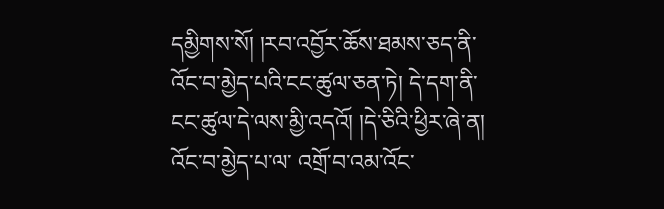དམྱིགས་སོ། །རབ་འབྱོར་ཆོས་ཐམས་ཅད་ནི་འོང་བ་མྱེད་པའི་ངང་ཚུལ་ཅན་ཏེ། དེ་དག་ནི་ངང་ཚུལ་དེ་ལས་མྱི་འདའོ། །དེ་ཅིའི་ཕྱིར་ཞེ་ན། འོང་བ་མྱེད་པ་ལ་ འགྲོ་བ་འམ་འོང་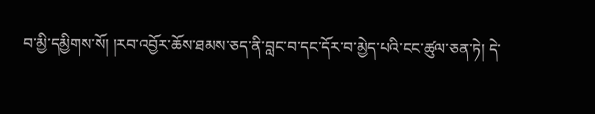བ་མྱི་དམྱིགས་སོ། །རབ་འབྱོར་ཆོས་ཐམས་ཅད་ནི་བླང་བ་དང་དོར་བ་མྱེད་པའི་ངང་ཚུལ་ཅན་ཏེ། དེ་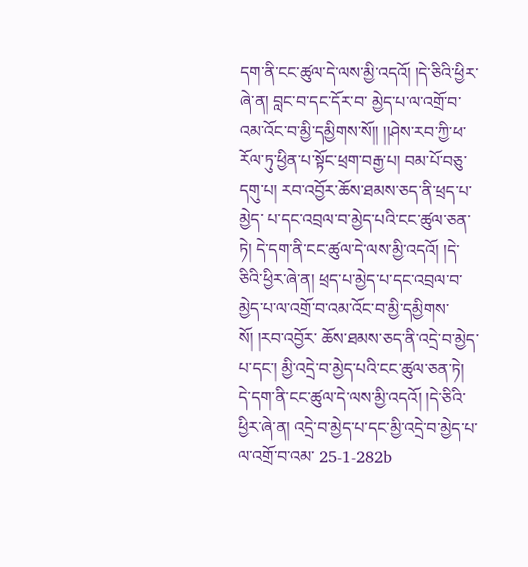དག་ནི་ངང་ཚུལ་དེ་ལས་མྱི་འདའོ། །དེ་ཅིའི་ཕྱིར་ཞེ་ན། བླང་བ་དང་དོར་བ་ མྱེད་པ་ལ་འགྲོ་བ་འམ་འོང་བ་མྱི་དམྱིགས་སོ།། །།ཤེས་རབ་ཀྱི་ཕ་རོལ་ཏུ་ཕྱིན་པ་སྟོང་ཕྲག་བརྒྱ་པ། བམ་པོ་བཅུ་དགུ་པ། རབ་འབྱོར་ཆོས་ཐམས་ཅད་ནི་ཕྲད་པ་མྱེད་ པ་དང་འབྲལ་བ་མྱེད་པའི་ངང་ཚུལ་ཅན་ཏེ། དེ་དག་ནི་ངང་ཚུལ་དེ་ལས་མྱི་འདའོ། །དེ་ཅིའི་ཕྱིར་ཞེ་ན། ཕྲད་པ་མྱེད་པ་དང་འབྲལ་བ་མྱེད་པ་ལ་འགྲོ་བ་འམ་འོང་བ་མྱི་དམྱིགས་སོ། །རབ་འབྱོར་ ཆོས་ཐམས་ཅད་ནི་འདྲེ་བ་མྱེད་པ་དང་། མྱི་འདྲེ་བ་མྱེད་པའི་ངང་ཚུལ་ཅན་ཏེ། དེ་དག་ནི་ངང་ཚུལ་དེ་ལས་མྱི་འདའོ། །དེ་ཅིའི་ཕྱིར་ཞེ་ན། འདྲེ་བ་མྱེད་པ་དང་མྱི་འདྲེ་བ་མྱེད་པ་ལ་འགྲོ་བ་འམ་ 25-1-282b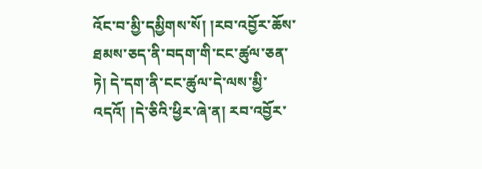འོང་བ་མྱི་དམྱིགས་སོ། །རབ་འབྱོར་ཆོས་ཐམས་ཅད་ནི་བདག་གི་ངང་ཚུལ་ཅན་ཏེ། དེ་དག་ནི་ངང་ཚུལ་དེ་ལས་མྱི་འདའོ། །དེ་ཅིའི་ཕྱིར་ཞེ་ན། རབ་འབྱོར་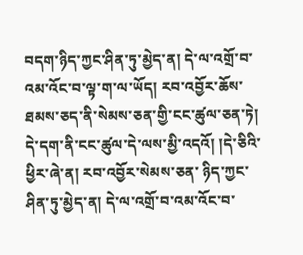བདག་ཉིད་ཀྱང་ཤིན་ཏུ་མྱེད་ན། དེ་ལ་འགྲོ་བ་འམ་འོང་བ་ལྟ་ག་ལ་ཡོད། རབ་འབྱོར་ཆོས་ཐམས་ཅད་ནི་སེམས་ཅན་གྱི་ངང་ཚུལ་ཅན་ཏེ། དེ་དག་ནི་ངང་ཚུལ་དེ་ལས་མྱི་འདའོ། །དེ་ཅིའི་ཕྱིར་ཞེ་ན། རབ་འབྱོར་སེམས་ཅན་ ཉིད་ཀྱང་ཤིན་ཏུ་མྱེད་ན། དེ་ལ་འགྲོ་བ་འམ་འོང་བ་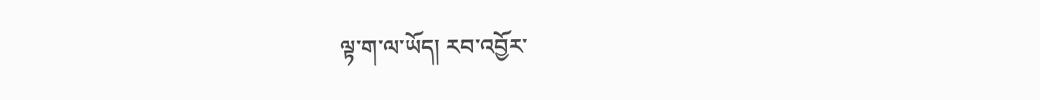ལྟ་ག་ལ་ཡོད། རབ་འབྱོར་